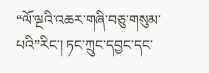“ལོ་ལྔའི་འཆར་གཞི་བཅུ་གསུམ་པའི”རིང་། ཏང་ཀྲུང་དབྱང་དང་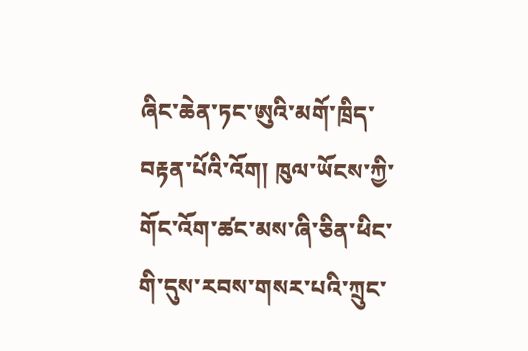ཞིང་ཆེན་ཏང་ཨུའི་མགོ་ཁྲིད་བརྟན་པོའི་འོག། ཁུལ་ཡོངས་ཀྱི་གོང་འོག་ཚང་མས་ཞི་ཅིན་ཕིང་གི་དུས་རབས་གསར་པའི་ཀྲུང་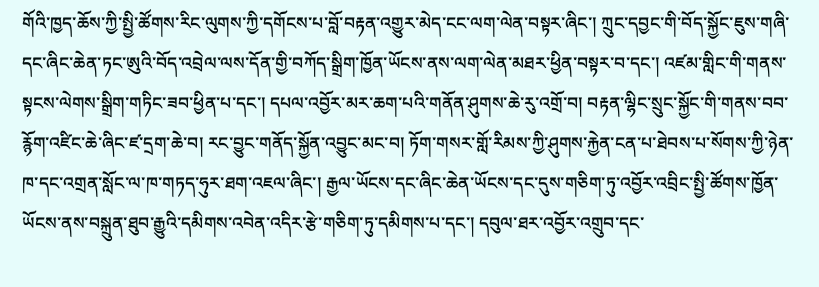གོའི་ཁྱད་ཆོས་ཀྱི་སྤྱི་ཚོགས་རིང་ལུགས་ཀྱི་དགོངས་པ་བློ་བརྟན་འགྱུར་མེད་ངང་ལག་ལེན་བསྟར་ཞིང་། ཀྲུང་དབྱང་གི་བོད་སྐྱོང་ཇུས་གཞི་དང་ཞིང་ཆེན་ཏང་ཨུའི་བོད་འབྲེལ་ལས་དོན་གྱི་བཀོད་སྒྲིག་ཁྱོན་ཡོངས་ནས་ལག་ལེན་མཐར་ཕྱིན་བསྟར་བ་དང་། འཛམ་གླིང་གི་གནས་སྟངས་ལེགས་སྒྲིག་གཏིང་ཟབ་ཕྱིན་པ་དང་། དཔལ་འབྱོར་མར་ཆག་པའི་གནོན་ཤུགས་ཆེ་རུ་འགྲོ་བ། བརྟན་ལྷིང་སྲུང་སྐྱོང་གི་གནས་བབ་རྙོག་འཛིང་ཆེ་ཞིང་ཛ་དྲག་ཆེ་བ། རང་བྱུང་གནོད་སྐྱོན་འབྱུང་མང་བ། ཏོག་གསར་གློ་རིམས་ཀྱི་ཤུགས་རྐྱེན་ངན་པ་ཐེབས་པ་སོགས་ཀྱི་ཉེན་ཁ་དང་འགྲན་སློང་ལ་ཁ་གཏད་ཧུར་ཐག་འཇལ་ཞིང་། རྒྱལ་ཡོངས་དང་ཞིང་ཆེན་ཡོངས་དང་དུས་གཅིག་ཏུ་འབྱོར་འབྲིང་སྤྱི་ཚོགས་ཁྱོན་ཡོངས་ནས་བསྐྲུན་ཐུབ་རྒྱུའི་དམིགས་འབེན་འདིར་རྩེ་གཅིག་ཏུ་དམིགས་པ་དང་། དབུལ་ཐར་འབྱོར་འགྲུབ་དང་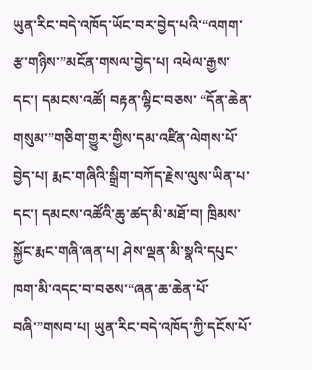ཡུན་རིང་བདེ་འཁོད་ཡོང་བར་བྱེད་པའི་“འགག་རྩ་གཉིས་”མངོན་གསལ་བྱེད་པ། འཕེལ་རྒྱས་དང་། དམངས་འཚོ། བརྟན་ལྷིང་བཅས་ “དོན་ཆེན་གསུམ་”གཅིག་གྱུར་གྱིས་དམ་འཛིན་ལེགས་པོ་བྱེད་པ། རྨང་གཞིའི་སྒྲིག་བཀོད་རྗེས་ལུས་ཡིན་པ་དང་། དམངས་འཚོའི་ཆུ་ཚད་མི་མཐོ་བ། ཁྲིམས་སྐྱོང་རྨང་གཞི་ཞན་པ། ཤེས་ལྡན་མི་སྣའི་དཔུང་ཁག་མི་འདང་བ་བཅས་“ཞན་ཆ་ཆེན་པོ་བཞི་”གསབ་པ། ཡུན་རིང་བདེ་འཁོད་ཀྱི་དངོས་པོ་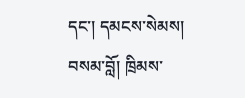དང་། དམངས་སེམས། བསམ་བློ། ཁྲིམས་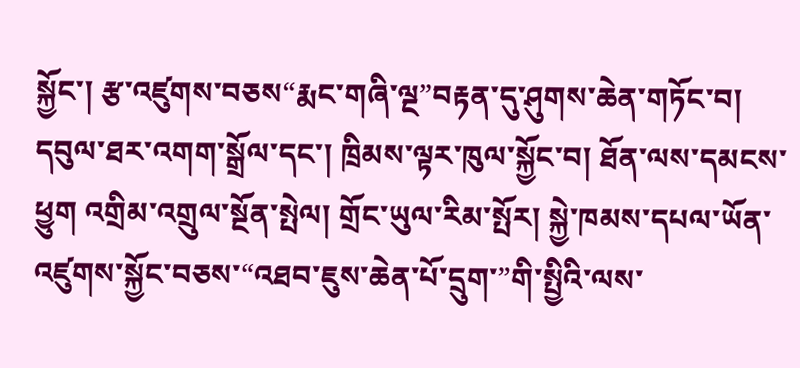སྐྱོང་། རྩ་འཛུགས་བཅས“རྨང་གཞི་ལྔ”བརྟན་དུ་ཤུགས་ཆེན་གཏོང་བ། དབུལ་ཐར་འགག་སྒྲོལ་དང་། ཁྲིམས་ལྟར་ཁུལ་སྐྱོང་བ། ཐོན་ལས་དམངས་ཕྱུག འགྲིམ་འགྲུལ་སྔོན་སྤེལ། གྲོང་ཡུལ་རིམ་སྤོར། སྐྱེ་ཁམས་དཔལ་ཡོན་འཛུགས་སྐྱོང་བཅས་“འཐབ་ཇུས་ཆེན་པོ་དྲུག་”གི་སྤྱིའི་ལས་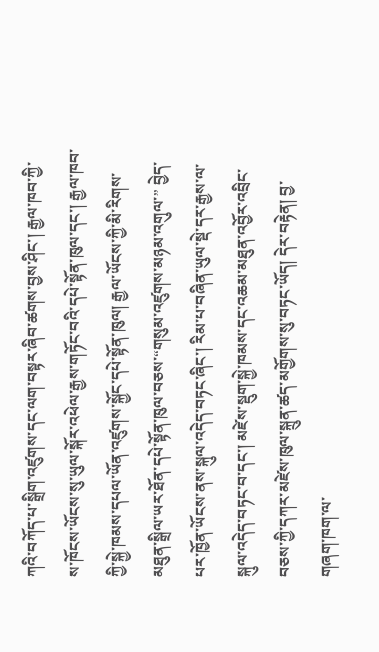ཀའི་བཀོད་པ་སྒྲིག་འཛུགས་དང་ལག་བསྟར་ཞིབ་ཚགས་བྱས་ཤིང་། རྒྱལ་ཁབ་ཀྱི་ས་ཁོངས་ཡོངས་སུ་ཡུལ་སྐོར་འཕེལ་རྒྱས་གཏོང་བའི་དཔེ་སྟོན་ཁུལ་དང་། རྒྱལ་ཁབ་ཀྱི་སྐྱེ་ཁམས་དཔལ་ཡོན་འཛུགས་སྐྱོང་དཔེ་སྟོན་ཁུལ། རྒྱལ་ཡོངས་ཀྱི་མི་རིགས་མཐུན་སྒྲིལ་ཡར་ཐོན་དཔེ་སྟོན་ཁུལ་བཅས་“གསུམ་འཛུགས་མཉམ་འགུལ་” བྱེད་པར་ཁྱོན་ཡོངས་ནས་སྐུལ་འདེད་བཏང་ཞིང་། རིམ་པ་བཞིན་ཡུལ་སྡེ་དར་རྒྱས་ལ་སྐུལ་འདེད་བཏང་བ་དང་། མཛེས་སྡུག་སྐྱེ་ཁམས་དང་འཆམ་མཐུན་འབྱོར་འབྲིང་བཅས་ཀྱི་དཀར་མཛེས་ཁུལ་སྐྲུན་ཚད་མགྱོགས་སུ་བཏང་ཡོད། དེར་བརྟེན། བྱ་གཞག་ཁག་ལ་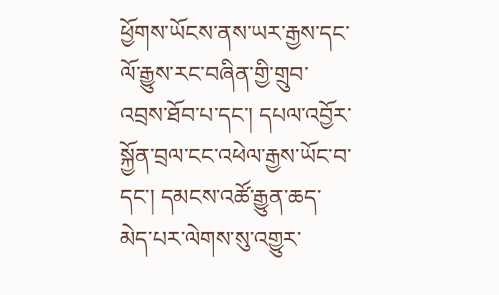ཕྱོགས་ཡོངས་ནས་ཡར་རྒྱས་དང་ལོ་རྒྱུས་རང་བཞིན་གྱི་གྲུབ་འབྲས་ཐོབ་པ་དང་། དཔལ་འབྱོར་སྐྱོན་བྲལ་ངང་འཕེལ་རྒྱས་ཡོང་བ་དང་། དམངས་འཚོ་རྒྱུན་ཆད་མེད་པར་ལེགས་སུ་འགྱུར་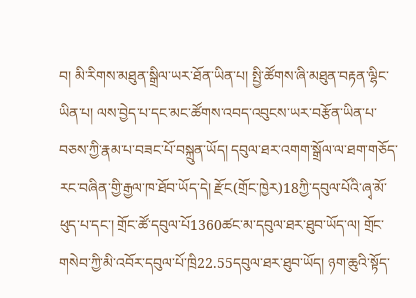བ། མི་རིགས་མཐུན་སྒྲིལ་ཡར་ཐོན་ཡིན་པ། སྤྱི་ཚོགས་ཞི་མཐུན་བརྟན་ལྷིང་ཡིན་པ། ལས་བྱེད་པ་དང་མང་ཚོགས་འབད་འབུངས་ཡར་བརྩོན་ཡིན་པ་བཅས་ཀྱི་རྣམ་པ་བཟང་པོ་བསྐྲུན་ཡོད། དབུལ་ཐར་འགག་སྒྲོལ་ལ་ཐག་གཅོད་རང་བཞིན་གྱི་རྒྱལ་ཁ་ཐོབ་ཡོད་དེ། རྫོང(གྲོང་ཁྱེར)18ཀྱི་དབུལ་པོའི་ཞྭ་མོ་ཕུད་པ་དང་། གྲོང་ཚོ་དབུལ་པོ1360ཚང་མ་དབུལ་ཐར་ཐུབ་ཡོད་ལ། གྲོང་གསེབ་ཀྱི་མི་འབོར་དབུལ་པོ་ཁྲི22.55དབུལ་ཐར་ཐུབ་ཡོད། ཉག་ཆུའི་སྟོད་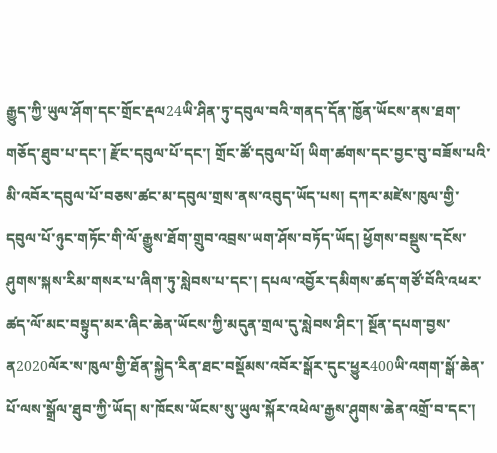རྒྱུད་ཀྱི་ཡུལ་ཤོག་དང་གྲོང་རྡལ24ཡི་ཤིན་ཏུ་དབུལ་བའི་གནད་དོན་ཁྱོན་ཡོངས་ནས་ཐག་གཅོད་ཐུབ་པ་དང་། རྫོང་དབུལ་པོ་དང་། གྲོང་ཚོ་དབུལ་པོ། ཡིག་ཚགས་དང་བྱང་བུ་བཟོས་པའི་མི་འབོར་དབུལ་པོ་བཅས་ཚང་མ་དབུལ་གྲས་ནས་འབུད་ཡོད་པས། དཀར་མཛེས་ཁུལ་གྱི་དབུལ་པོ་ཉུང་གཏོང་གི་ལོ་རྒྱུས་ཐོག་གྲུབ་འབྲས་ཡག་ཤོས་བཏོད་ཡོད། ཕྱོགས་བསྡུས་དངོས་ཤུགས་སྐས་རིམ་གསར་པ་ཞིག་ཏུ་སླེབས་པ་དང་། དཔལ་འབྱོར་དམིགས་ཚད་གཙོ་བོའི་འཕར་ཚད་ལོ་མང་བསྟུད་མར་ཞིང་ཆེན་ཡོངས་ཀྱི་མདུན་གྲལ་དུ་སླེབས་ཤིང་། སྔོན་དཔག་བྱས་ན2020ལོར་ས་ཁུལ་གྱི་ཐོན་སྐྱེད་རིན་ཐང་བསྡོམས་འབོར་སྒོར་དུང་ཕྱུར400ཡི་འགག་སྒོ་ཆེན་པོ་ལས་སྒྲོལ་ཐུབ་ཀྱི་ཡོད། ས་ཁོངས་ཡོངས་སུ་ཡུལ་སྐོར་འཕེལ་རྒྱས་ཤུགས་ཆེན་འགྲོ་བ་དང་།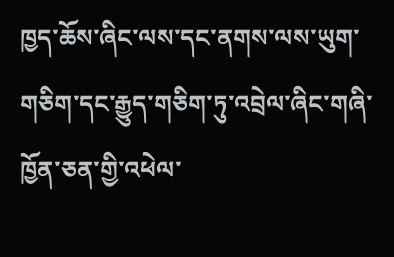ཁྱད་ཆོས་ཞིང་ལས་དང་ནགས་ལས་ཡུག་གཅིག་དང་རྒྱུད་གཅིག་ཏུ་འབྲེལ་ཞིང་གཞི་ཁྱོན་ཅན་གྱི་འཕེལ་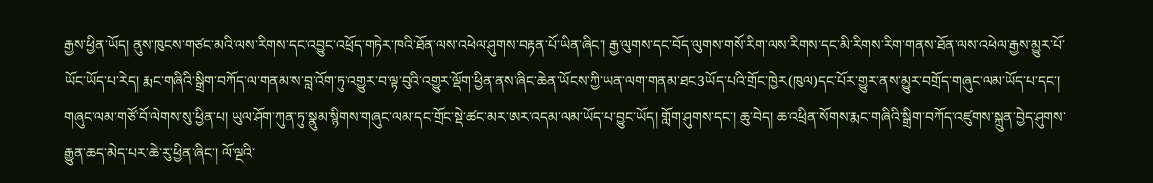རྒྱས་ཕྱིན་ཡོད། ནུས་ཁུངས་གཙང་མའི་ལས་རིགས་དང་འབྱུང་འཕྲོད་གཏེར་ཁའི་ཐོན་ལས་འཕེལ་ཤུགས་བརྟན་པོ་ཡིན་ཞིང་། རྒྱ་ལུགས་དང་བོད་ལུགས་གསོ་རིག་ལས་རིགས་དང་མི་རིགས་རིག་གནས་ཐོན་ལས་འཕེལ་རྒྱས་མྱུར་པོ་ཡོང་ཡོད་པ་རེད། རྨང་གཞིའི་སྒྲིག་བཀོད་ལ་གནམ་ས་བླ་འོག་ཏུ་འགྱུར་བ་ལྟ་བུའི་འགྱུར་ལྡོག་ཕྱིན་ནས་ཞིང་ཆེན་ཡོངས་ཀྱི་ཡན་ལག་གནམ་ཐང3ཡོད་པའི་གྲོང་ཁྱེར(ཁུལ)དང་པོར་གྱུར་ནས་མྱུར་བགྲོད་གཞུང་ལམ་ཡོད་པ་དང་། གཞུང་ལམ་གཙོ་བོ་ལེགས་སུ་ཕྱིན་པ། ཡུལ་ཤོག་ཀུན་ཏུ་སྣུམ་སྙིགས་གཞུང་ལམ་དང་གྲོང་སྡེ་ཚང་མར་ཨར་འདམ་ལམ་ཡོད་པ་བྱུང་ཡོད། གློག་ཤུགས་དང་། ཆུ་བེད། ཆ་འཕྲིན་སོགས་རྨང་གཞིའི་སྒྲིག་བཀོད་འཛུགས་སྐྲུན་བྱེད་ཤུགས་རྒྱུན་ཆད་མེད་པར་ཆེ་རུ་ཕྱིན་ཞིང་། ལོ་ལྔའི་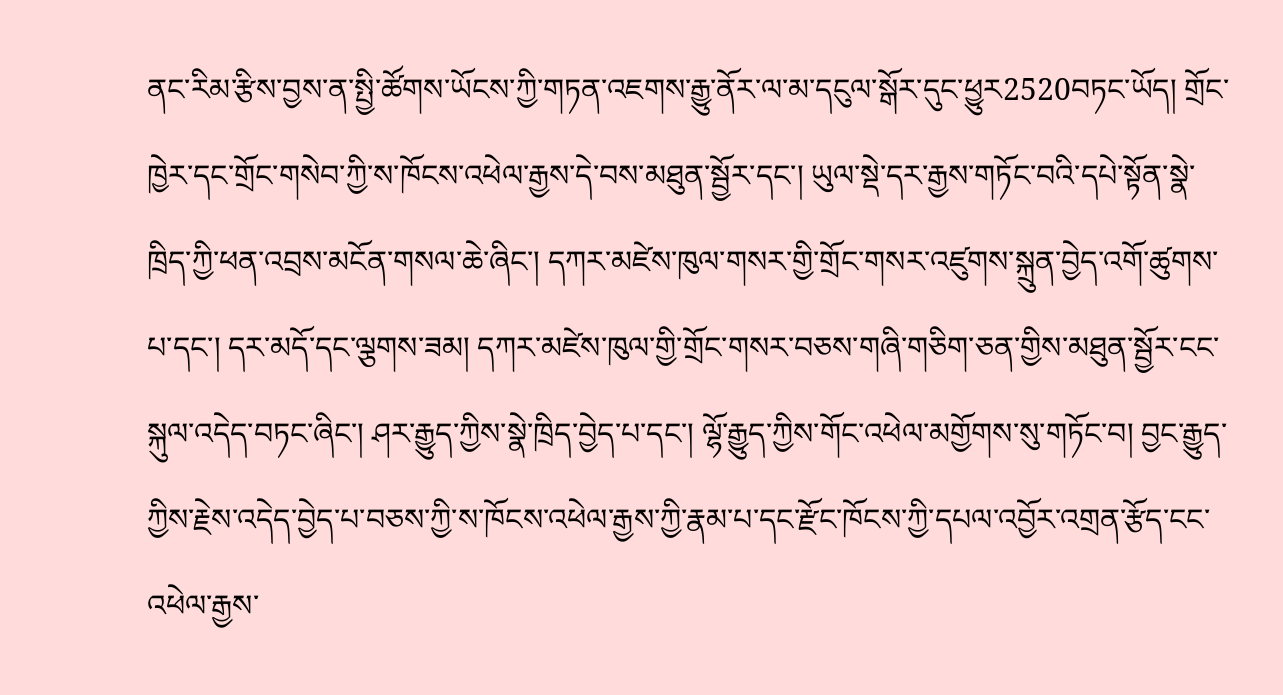ནང་རིམ་རྩིས་བྱས་ན་སྤྱི་ཚོགས་ཡོངས་ཀྱི་གཏན་འཇགས་རྒྱུ་ནོར་ལ་མ་དངུལ་སྒོར་དུང་ཕྱུར2520བཏང་ཡོད། གྲོང་ཁྱེར་དང་གྲོང་གསེབ་ཀྱི་ས་ཁོངས་འཕེལ་རྒྱས་དེ་བས་མཐུན་སྦྱོར་དང་། ཡུལ་སྡེ་དར་རྒྱས་གཏོང་བའི་དཔེ་སྟོན་སྣེ་ཁྲིད་ཀྱི་ཕན་འབྲས་མངོན་གསལ་ཆེ་ཞིང་། དཀར་མཛེས་ཁུལ་གསར་གྱི་གྲོང་གསར་འཛུགས་སྐྲུན་བྱེད་འགོ་ཚུགས་པ་དང་། དར་མདོ་དང་ལྕགས་ཟམ། དཀར་མཛེས་ཁུལ་གྱི་གྲོང་གསར་བཅས་གཞི་གཅིག་ཅན་གྱིས་མཐུན་སྦྱོར་ངང་སྐུལ་འདེད་བཏང་ཞིང་། ཤར་རྒྱུད་ཀྱིས་སྣེ་ཁྲིད་བྱེད་པ་དང་། ལྷོ་རྒྱུད་ཀྱིས་གོང་འཕེལ་མགྱོགས་སུ་གཏོང་བ། བྱང་རྒྱུད་ཀྱིས་རྗེས་འདེད་བྱེད་པ་བཅས་ཀྱི་ས་ཁོངས་འཕེལ་རྒྱས་ཀྱི་རྣམ་པ་དང་རྫོང་ཁོངས་ཀྱི་དཔལ་འབྱོར་འགྲན་རྩོད་ངང་འཕེལ་རྒྱས་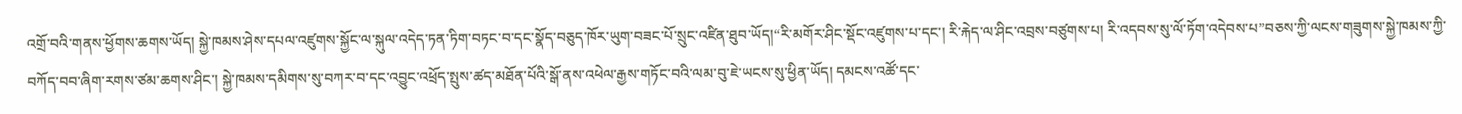འགྲོ་བའི་གནས་ཕྱོགས་ཆགས་ཡོད། སྐྱེ་ཁམས་ཤེས་དཔལ་འཛུགས་སྐྱོང་ལ་སྐུལ་འདེད་ཏན་ཏིག་བཏང་བ་དང་སྣོད་བཅུད་ཁོར་ཡུག་བཟང་པོ་སྲུང་འཛིན་ཐུབ་ཡོད།“རི་མགོར་ཤིང་སྡོང་འཛུགས་པ་དང་། རི་རྐེད་ལ་ཤིང་འབྲས་བཙུགས་པ། རི་འདབས་སུ་ལོ་ཏོག་འདེབས་པ”བཅས་ཀྱི་ལངས་གཟུགས་སྐྱེ་ཁམས་ཀྱི་བཀོད་བབ་ཞིག་རགས་ཙམ་ཆགས་ཤིང་། སྐྱེ་ཁམས་དམིགས་སུ་བཀར་བ་དང་འབྱུང་འཕྲོད་སྤུས་ཚད་མཐོན་པོའི་སྒོ་ནས་འཕེལ་རྒྱས་གཏོང་བའི་ལམ་བུ་ཇེ་ཡངས་སུ་ཕྱིན་ཡོད། དམངས་འཚོ་དང་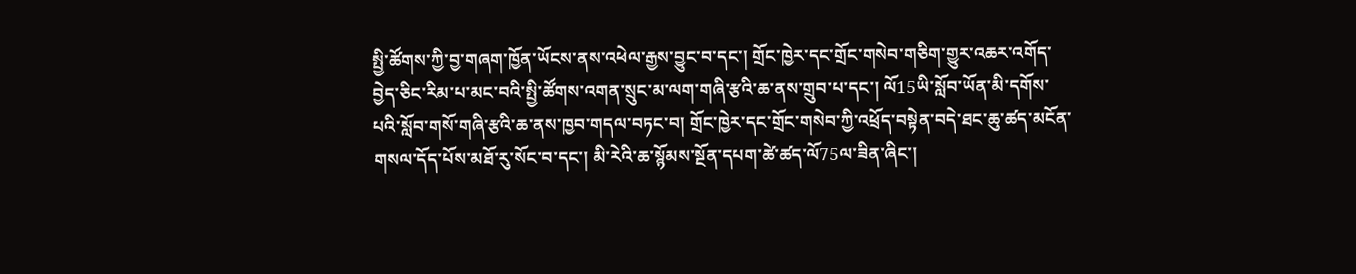སྤྱི་ཚོགས་ཀྱི་བྱ་གཞག་ཁྱོན་ཡོངས་ནས་འཕེལ་རྒྱས་བྱུང་བ་དང་། གྲོང་ཁྱེར་དང་གྲོང་གསེབ་གཅིག་གྱུར་འཆར་འགོད་བྱེད་ཅིང་རིམ་པ་མང་བའི་སྤྱི་ཚོགས་འགན་སྲུང་མ་ལག་གཞི་རྩའི་ཆ་ནས་གྲུབ་པ་དང་། ལོ15ཡི་སློབ་ཡོན་མི་དགོས་པའི་སློབ་གསོ་གཞི་རྩའི་ཆ་ནས་ཁྱབ་གདལ་བཏང་བ། གྲོང་ཁྱེར་དང་གྲོང་གསེབ་ཀྱི་འཕྲོད་བསྟེན་བདེ་ཐང་ཆུ་ཚད་མངོན་གསལ་དོད་པོས་མཐོ་རུ་སོང་བ་དང་། མི་རེའི་ཆ་སྙོམས་སྔོན་དཔག་ཚེ་ཚད་ལོ75ལ་ཟིན་ཞིང་།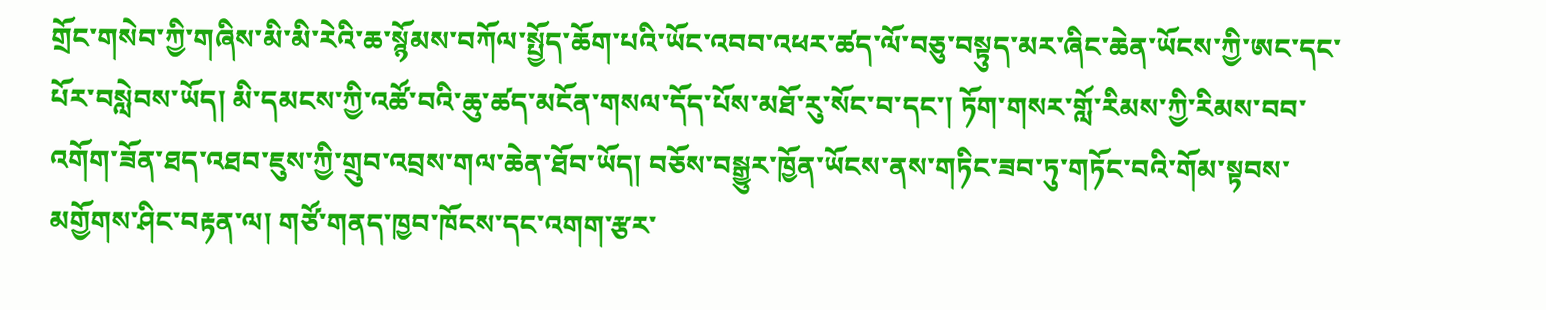གྲོང་གསེབ་ཀྱི་གཞིས་མི་མི་རེའི་ཆ་སྙོམས་བཀོལ་སྤྱོད་ཆོག་པའི་ཡོང་འབབ་འཕར་ཚད་ལོ་བཅུ་བསྟུད་མར་ཞིང་ཆེན་ཡོངས་ཀྱི་ཨང་དང་པོར་བསླེབས་ཡོད། མི་དམངས་ཀྱི་འཚོ་བའི་ཆུ་ཚད་མངོན་གསལ་དོད་པོས་མཐོ་རུ་སོང་བ་དང་། ཏོག་གསར་གློ་རིམས་ཀྱི་རིམས་བབ་འགོག་ཟོན་ཐད་འཐབ་ཇུས་ཀྱི་གྲུབ་འབྲས་གལ་ཆེན་ཐོབ་ཡོད། བཅོས་བསྒྱུར་ཁྱོན་ཡོངས་ནས་གཏིང་ཟབ་ཏུ་གཏོང་བའི་གོམ་སྟབས་མགྱོགས་ཤིང་བརྟན་ལ། གཙོ་གནད་ཁྱབ་ཁོངས་དང་འགག་རྩར་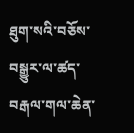ཐུག་སའི་བཅོས་བསྒྱུར་ལ་ཚད་བརྒལ་གལ་ཆེན་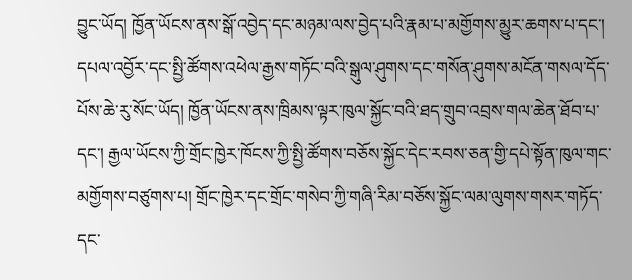བྱུང་ཡོད། ཁྱོན་ཡོངས་ནས་སྒོ་འབྱེད་དང་མཉམ་ལས་བྱེད་པའི་རྣམ་པ་མགྱོགས་མྱུར་ཆགས་པ་དང་། དཔལ་འབྱོར་དང་སྤྱི་ཚོགས་འཕེལ་རྒྱས་གཏོང་བའི་སྒུལ་ཤུགས་དང་གསོན་ཤུགས་མངོན་གསལ་དོད་པོས་ཆེ་རུ་སོང་ཡོད། ཁྱོན་ཡོངས་ནས་ཁྲིམས་ལྟར་ཁུལ་སྐྱོང་བའི་ཐད་གྲུབ་འབྲས་གལ་ཆེན་ཐོབ་པ་དང་། རྒྱལ་ཡོངས་ཀྱི་གྲོང་ཁྱེར་ཁོངས་ཀྱི་སྤྱི་ཚོགས་བཅོས་སྐྱོང་དེང་རབས་ཅན་གྱི་དཔེ་སྟོན་ཁུལ་གང་མགྱོགས་བཙུགས་པ། གྲོང་ཁྱེར་དང་གྲོང་གསེབ་ཀྱི་གཞི་རིམ་བཅོས་སྐྱོང་ལམ་ལུགས་གསར་གཏོད་དང་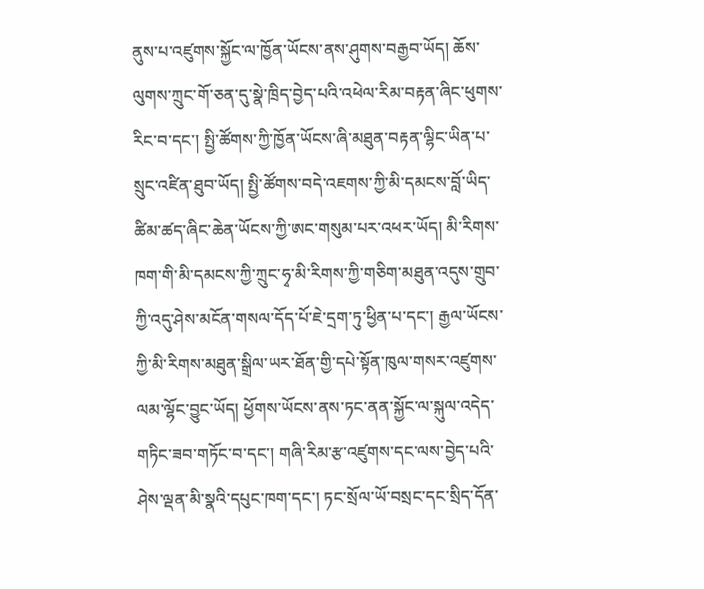ནུས་པ་འཛུགས་སྐྱོང་ལ་ཁྱོན་ཡོངས་ནས་ཤུགས་བརྒྱབ་ཡོད། ཆོས་ལུགས་ཀྲུང་གོ་ཅན་དུ་སྣེ་ཁྲིད་བྱེད་པའི་འཕེལ་རིམ་བརྟན་ཞིང་ཕུགས་རིང་བ་དང་། སྤྱི་ཚོགས་ཀྱི་ཁྱོན་ཡོངས་ཞི་མཐུན་བརྟན་ལྷིང་ཡིན་པ་སྲུང་འཛིན་ཐུབ་ཡོད། སྤྱི་ཚོགས་བདེ་འཇགས་ཀྱི་མི་དམངས་བློ་ཡིད་ཚིམ་ཚད་ཞིང་ཆེན་ཡོངས་ཀྱི་ཨང་གསུམ་པར་འཕར་ཡོད། མི་རིགས་ཁག་གི་མི་དམངས་ཀྱི་ཀྲུང་ཧྭ་མི་རིགས་ཀྱི་གཅིག་མཐུན་འདུས་གྲུབ་ཀྱི་འདུ་ཤེས་མངོན་གསལ་དོད་པོ་ཇེ་དྲག་ཏུ་ཕྱིན་པ་དང་། རྒྱལ་ཡོངས་ཀྱི་མི་རིགས་མཐུན་སྒྲིལ་ཡར་ཐོན་གྱི་དཔེ་སྟོན་ཁུལ་གསར་འཛུགས་ལམ་ལྷོང་བྱུང་ཡོད། ཕྱོགས་ཡོངས་ནས་ཏང་ནན་སྐྱོང་ལ་སྐུལ་འདེད་གཏིང་ཟབ་གཏོང་བ་དང་། གཞི་རིམ་རྩ་འཛུགས་དང་ལས་བྱེད་པའི་ཤེས་ལྡན་མི་སྣའི་དཔུང་ཁག་དང་། ཏང་སྲོལ་ཡོ་བསྲང་དང་སྲིད་དོན་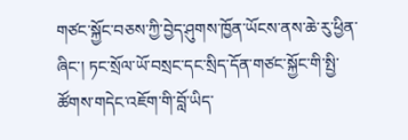གཙང་སྐྱོང་བཅས་ཀྱི་བྱེད་ཤུགས་ཁྱོན་ཡོངས་ནས་ཆེ་རུ་ཕྱིན་ཞིང་། ཏང་སྲོལ་ཡོ་བསྲང་དང་སྲིད་དོན་གཙང་སྐྱོང་གི་སྤྱི་ཚོགས་གདེང་འཇོག་གི་བློ་ཡིད་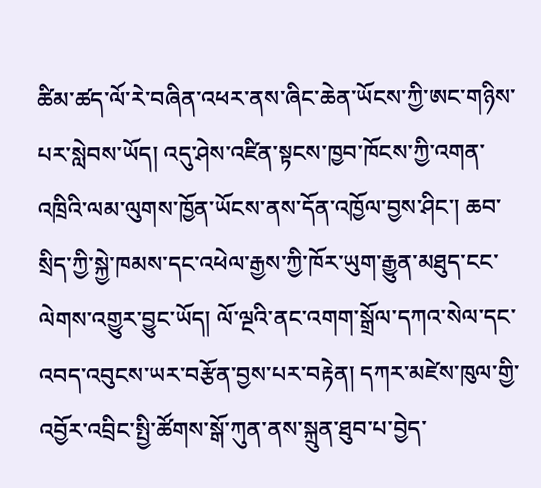ཚིམ་ཚད་ལོ་རེ་བཞིན་འཕར་ནས་ཞིང་ཆེན་ཡོངས་ཀྱི་ཨང་གཉིས་པར་སླེབས་ཡོད། འདུ་ཤེས་འཛིན་སྟངས་ཁྱབ་ཁོངས་ཀྱི་འགན་འཁྲིའི་ལམ་ལུགས་ཁྱོན་ཡོངས་ནས་དོན་འཁྱོལ་བྱས་ཤིང་། ཆབ་སྲིད་ཀྱི་སྐྱེ་ཁམས་དང་འཕེལ་རྒྱས་ཀྱི་ཁོར་ཡུག་རྒྱུན་མཐུད་ངང་ལེགས་འགྱུར་བྱུང་ཡོད། ལོ་ལྔའི་ནང་འགག་སྒྲོལ་དཀའ་སེལ་དང་འབད་འབུངས་ཡར་བརྩོན་བྱས་པར་བརྟེན། དཀར་མཛེས་ཁུལ་གྱི་འབྱོར་འབྲིང་སྤྱི་ཚོགས་སྒོ་ཀུན་ནས་སྐྲུན་ཐུབ་པ་བྱེད་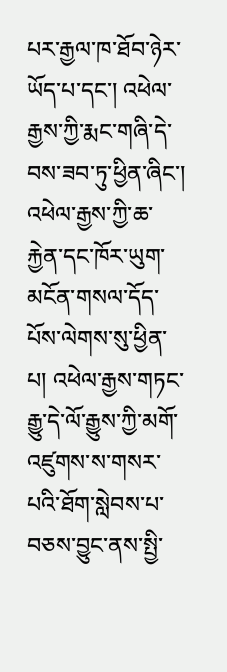པར་རྒྱལ་ཁ་ཐོབ་ཉེར་ཡོད་པ་དང་། འཕེལ་རྒྱས་ཀྱི་རྨང་གཞི་དེ་བས་ཟབ་ཏུ་ཕྱིན་ཞིང་། འཕེལ་རྒྱས་ཀྱི་ཆ་རྐྱེན་དང་ཁོར་ཡུག་མངོན་གསལ་དོད་པོས་ལེགས་སུ་ཕྱིན་པ། འཕེལ་རྒྱས་གཏང་རྒྱུ་དེ་ལོ་རྒྱུས་ཀྱི་མགོ་འཛུགས་ས་གསར་པའི་ཐོག་སླེབས་པ་བཅས་བྱུང་ནས་སྤྱི་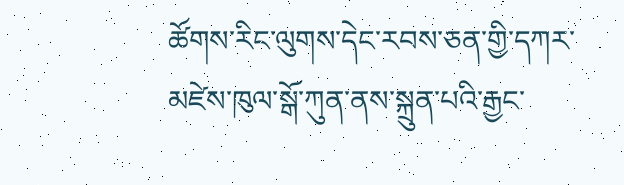ཚོགས་རིང་ལུགས་དེང་རབས་ཅན་གྱི་དཀར་མཛེས་ཁུལ་སྒོ་ཀུན་ནས་སྐྲུན་པའི་རྒྱང་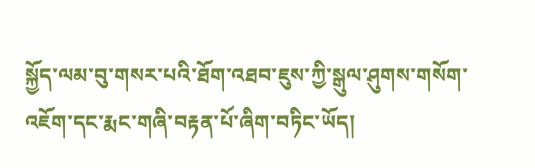སྐྱོད་ལམ་བུ་གསར་པའི་ཐོག་འཐབ་ཇུས་ཀྱི་སྒུལ་ཤུགས་གསོག་འཇོག་དང་རྨང་གཞི་བརྟན་པོ་ཞིག་བཏིང་ཡོད།